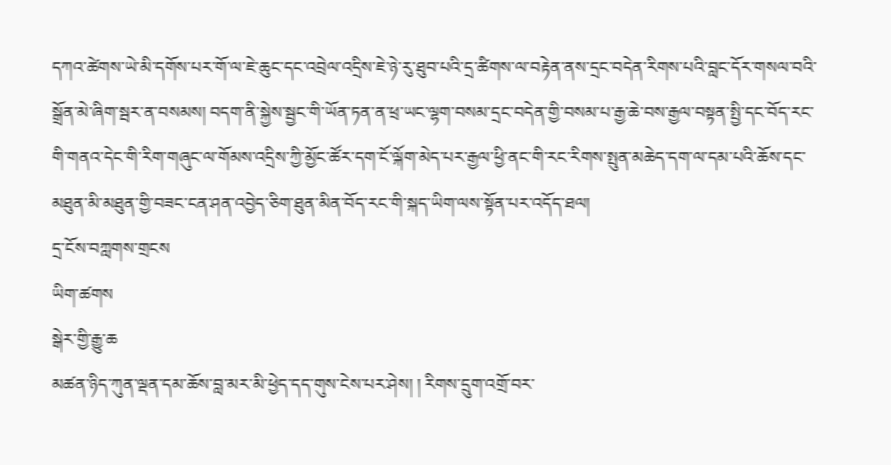དཀའ་ཚེགས་ཡེ་མི་དགོས་པར་གོ་ལ་ཇེ་ཆུང་དང་འབྲེལ་འདྲིས་ཇེ་ཉེ་རུ་ཐུབ་པའི་དྲ་ཚིགས་ལ་བརྟེན་ནས་དྲང་བདེན་རིགས་པའི་བླང་དོར་གསལ་བའི་སྒྲོན་མེ་ཞིག་སྦར་ན་བསམས། བདག་ནི་སྐྱེས་སྦྱང་གི་ཡོན་ཏན་ན་ཕྲ་ཡང་ལྷག་བསམ་དྲང་བདེན་གྱི་བསམ་པ་རྒྱ་ཆེ་བས་རྒྱལ་བསྟན་སྤྱི་དང་བོད་རང་གི་གནའ་དེང་གི་རིག་གཞུང་ལ་གོམས་འདྲིས་ཀྱི་མྱོང་ཚོར་དག་ངོ་ལྐོག་མེད་པར་རྒྱལ་ཕྱི་ནང་གི་རང་རིགས་སྤུན་མཆེད་དག་ལ་དམ་པའི་ཆོས་དང་མཐུན་མི་མཐུན་གྱི་བཟང་ངན་ཤན་འབྱེད་ཅིག་ཐུན་མིན་བོད་རང་གི་སྐད་ཡིག་ལས་སྟོན་པར་འདོད་ཐལ།
དྲ་ངོས་བཀླགས་གྲངས
ཡིག་ཚགས
སྒེར་གྱི་རྒྱུ་ཆ
མཚན་ཉིད་ཀུན་ལྡན་དམ་ཆོས་བླ་མར་མི་ཕྱེད་དད་གུས་ངེས་པར་ཤེས། ། རིགས་དྲུག་འགྲོ་བར་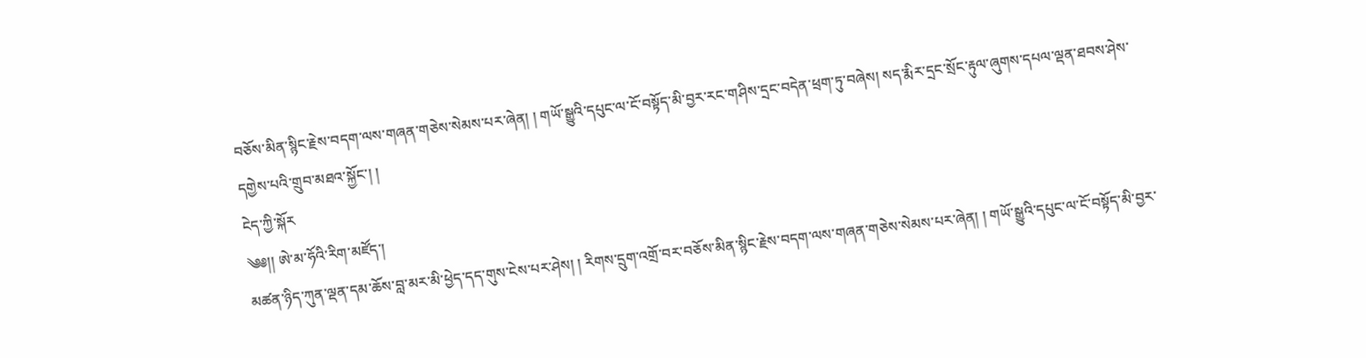བཅོས་མིན་སྙིང་རྗེས་བདག་ལས་གཞན་གཅེས་སེམས་པར་ཞེན། ། གཡོ་སྒྱུའི་དཔུང་ལ་ངོ་བསྟོད་མི་བྱར་རང་གཤིས་དྲང་བདེན་ཕྲག་ཏུ་བཞེས། སད་རྨིར་དྲང་སྲོང་རྟུལ་ཞུགས་དཔལ་ལྡན་ཐབས་ཤེས་དགྱེས་པའི་གྲུབ་མཐའ་སྐྱོང་། །
ངེད་ཀྱི་སྐོར
༄༅།། ཨེ་མ་ཧོའི་རིག་མཛོད་།
མཚན་ཉིད་ཀུན་ལྡན་དམ་ཆོས་བླ་མར་མི་ཕྱེད་དད་གུས་ངེས་པར་ཤེས། ། རིགས་དྲུག་འགྲོ་བར་བཅོས་མིན་སྙིང་རྗེས་བདག་ལས་གཞན་གཅེས་སེམས་པར་ཞེན། ། གཡོ་སྒྱུའི་དཔུང་ལ་ངོ་བསྟོད་མི་བྱར་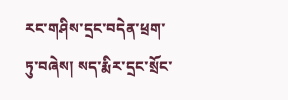རང་གཤིས་དྲང་བདེན་ཕྲག་ཏུ་བཞེས། སད་རྨིར་དྲང་སྲོང་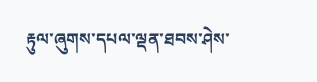རྟུལ་ཞུགས་དཔལ་ལྡན་ཐབས་ཤེས་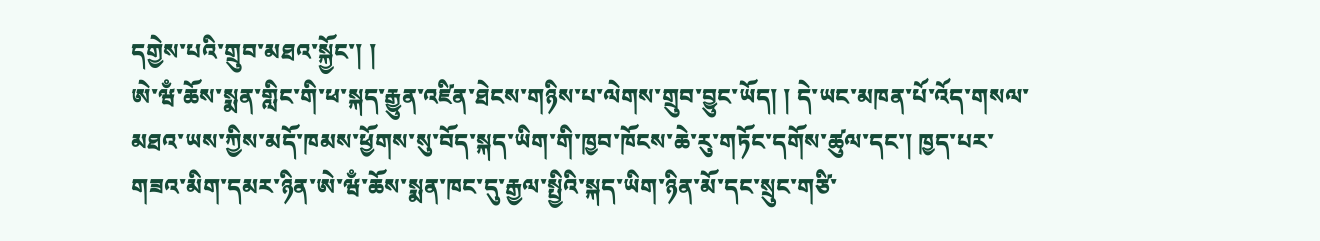དགྱེས་པའི་གྲུབ་མཐའ་སྐྱོང་། །
ཨེ་ཝྃ་ཆོས་སྨན་གླིང་གི་ཕ་སྐད་རྒྱུན་འཛིན་ཐེངས་གཉིས་པ་ལེགས་གྲུབ་བྱུང་ཡོད། ། དེ་ཡང་མཁན་པོ་འོད་གསལ་མཐའ་ཡས་ཀྱིས་མདོ་ཁམས་ཕྱོགས་སུ་བོད་སྐད་ཡིག་གི་ཁྱབ་ཁོངས་ཆེ་རུ་གཏོང་དགོས་ཚུལ་དང་། ཁྱད་པར་གཟའ་མིག་དམར་ཉིན་ཨེ་ཝྃ་ཆོས་སྨན་ཁང་དུ་རྒྱལ་སྤྱིའི་སྐད་ཡིག་ཉིན་མོ་དང་སྲུང་གཙི་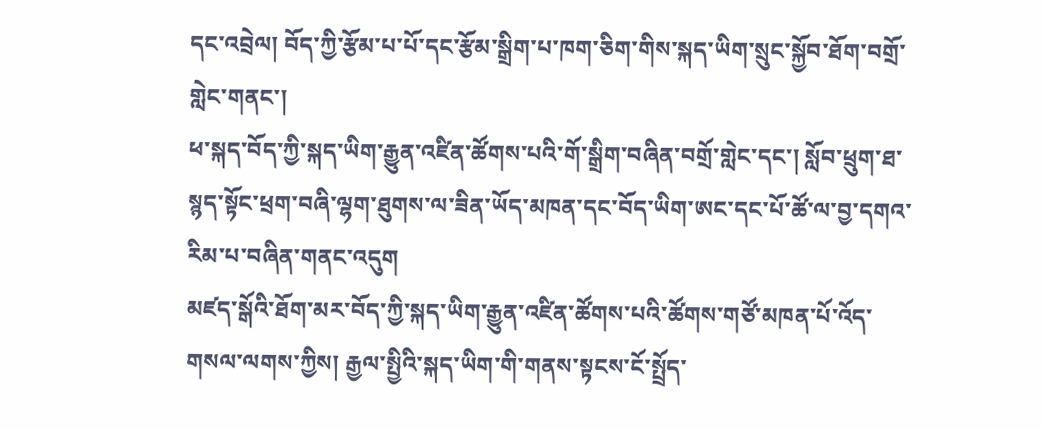དང་འབྲེལ། བོད་ཀྱི་རྩོམ་པ་པོ་དང་རྩོམ་སྒྲིག་པ་ཁག་ཅིག་གིས་སྐད་ཡིག་སྲུང་སྐྱོབ་ཐོག་བགྲོ་གླེང་གནང་།
ཕ་སྐད་བོད་ཀྱི་སྐད་ཡིག་རྒྱུན་འཛིན་ཚོགས་པའི་གོ་སྒྲིག་བཞིན་བགྲོ་གླེང་དང་། སློབ་ཕྲུག་ཐ་སྙད་སྟོང་ཕྲག་བཞི་ལྷག་ཐུགས་ལ་ཟིན་ཡོད་མཁན་དང་བོད་ཡིག་ཨང་དང་པོ་ཚོ་ལ་བྱ་དགའ་རིམ་པ་བཞིན་གནང་འདུག
མཛད་སྒོའི་ཐོག་མར་བོད་ཀྱི་སྐད་ཡིག་རྒྱུན་འཛིན་ཚོགས་པའི་ཚོགས་གཙོ་མཁན་པོ་འོད་གསལ་ལགས་ཀྱིས། རྒྱལ་སྤྱིའི་སྐད་ཡིག་གི་གནས་སྟངས་ངོ་སྤྲོད་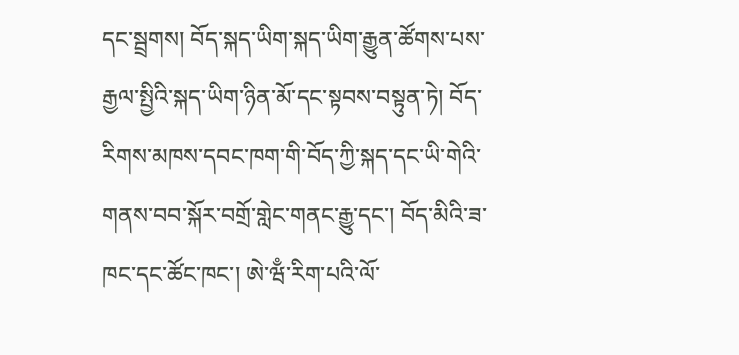དང་སྦྲགས། བོད་སྐད་ཡིག་སྐད་ཡིག་རྒྱུན་ཚོགས་པས་རྒྱལ་སྤྱིའི་སྐད་ཡིག་ཉིན་མོ་དང་སྟབས་བསྟུན་ཏེ། བོད་རིགས་མཁས་དབང་ཁག་གི་བོད་ཀྱི་སྐད་དང་ཡི་གེའི་གནས་བབ་སྐོར་བགྲོ་གླེང་གནང་རྒྱུ་དང་། བོད་མིའི་ཟ་ཁང་དང་ཚོང་ཁང་། ཨེ་ཝྃ་རིག་པའི་ལོ་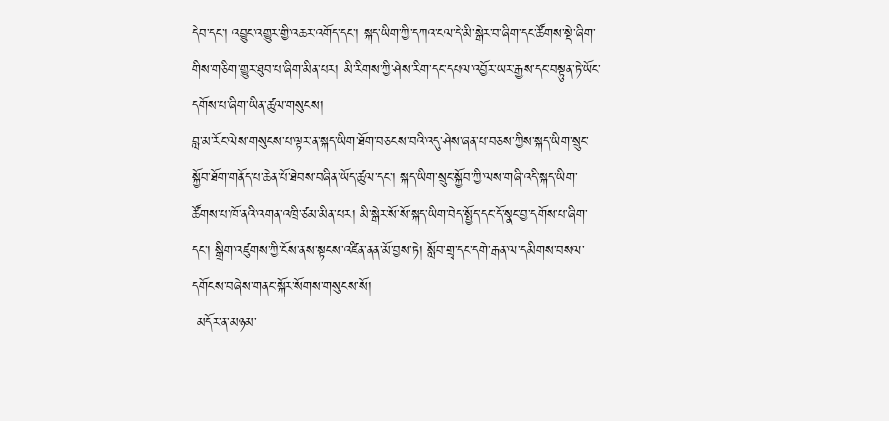དེབ་དང་། འབྱུང་འགྱུར་གྱི་འཆར་འགོད་དང་། སྐད་ཡིག་ཀྱི་དཀའ་ངལ་དེ་མི་སྒེར་བ་ཞིག་དང་ཚོགས་སྡེ་ཞིག་གིས་གཅིག་གྱུར་ཐུབ་པ་ཞིག་མིན་པར། མི་རིགས་ཀྱི་ཤེས་རིག་དང་དཔལ་འབྱོར་ཡར་རྒྱས་དང་བསྟུན་ཏེ་ཡོང་དགོས་པ་ཞིག་ཡིན་ཚུལ་གསུངས།
བླ་མ་རོང་ལེས་གསུངས་པ་ལྟར་ན་སྐད་ཡིག་ཐོག་བཅངས་བའི་འདུ་ཤེས་ཞན་པ་བཅས་ཀྱིས་སྐད་ཡིག་སྲུང་སྐྱོབ་ཐོག་གནོད་པ་ཆེན་པོ་ཐེབས་བཞིན་ཡོད་ཚུལ་དང་། སྐད་ཡིག་སྲུང་སྐྱོབ་ཀྱི་ལས་གཞི་འདི་སྐད་ཡིག་ཚོགས་པ་ཁོ་ནའི་འགན་འཁྲི་ཙམ་མིན་པར། མི་སྒེར་སོ་སོ་སྐད་ཡིག་བེད་སྤྱོད་དང་དོ་སྣང་བྱ་དགོས་པ་ཞིག་དང་། སྒྲིག་འཛུགས་ཀྱི་ངོས་ནས་སྟངས་འཛིན་ནན་མོ་བྱས་ཏེ། སློབ་གྲྭ་དང་དགེ་རྒན་ལ་དམིགས་བསལ་དགོངས་བཞེས་གནང་སྐོར་སོགས་གསུངས་སོ།
 མདོར་ན་མཉམ་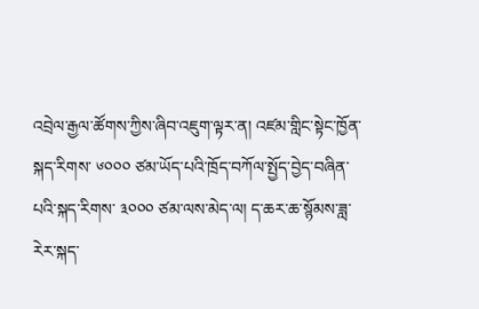འབྲེལ་རྒྱལ་ཚོགས་ཀྱིས་ཞིབ་འཇུག་ལྟར་ན། འཛམ་གླིང་སྟེང་ཁྱོན་སྐད་རིགས་ ༦༠༠༠ ཙམ་ཡོད་པའི་ཁྲོད་བཀོལ་སྤྱོད་བྱེད་བཞིན་པའི་སྐད་རིགས་ ༣༠༠༠ ཙམ་ལས་མེད་ལ། ད་ཆར་ཆ་སྙོམས་ཟླ་རེར་སྐད་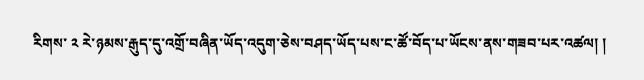རིགས་ ༢ རེ་ཉམས་རྒུད་དུ་འགྲོ་བཞིན་ཡོད་འདུག་ཅེས་བཤད་ཡོད་པས་ང་ཚོ་བོད་པ་ཡོངས་ནས་གཟབ་པར་འཚལ། །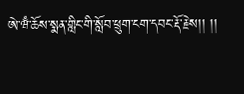ཨེ་ཝྃ་ཆོས་སྨན་གླིང་གི་སློབ་ཕྲུག་ངག་དབང་རྡོ་རྗེས།། །།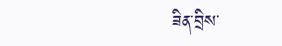ཟིན་བྲིས་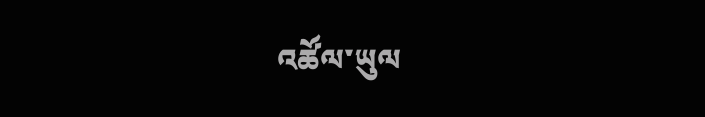འཚོལ་ཡུལ